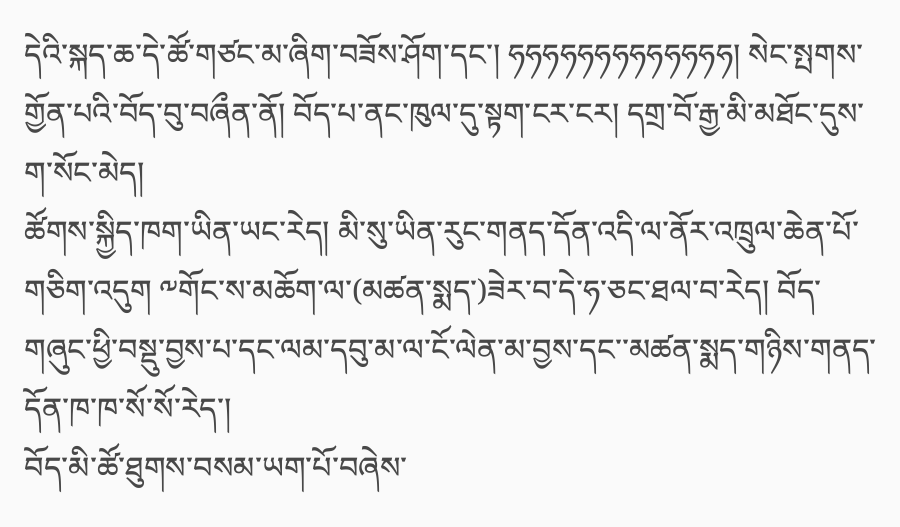དེའི་སྐད་ཆ་དེ་ཚོ་གཙང་མ་ཞིག་བཟོས་ཤོག་དང་། ཧཧཧཧཧཧཧཧཧཧཧཧཧ། སེང་སྤགས་གྱོན་པའི་བོད་བུ་བཞྀན་ནོ། བོད་པ་ནང་ཁུལ་དུ་སྟག་ངར་ངར། དགྲ་བོ་རྒྱ་མི་མཐོང་དུས་ག་སོང་མེད།
ཚོགས་སྐྱིད་ཁག་ཡིན་ཡང་རེད། མི་སུ་ཡིན་རུང་གནད་དོན་འདི་ལ་ནོར་འཁྲུལ་ཆེན་པོ་གཅིག་འདུག ༸གོང་ས་མཆོག་ལ་(མཚན་སྨད་)ཟེར་བ་དེ་ཧ་ཅང་ཐལ་བ་རེད། བོད་གཞུང་ཕྱི་བསྡུ་བྱས་པ་དང་ལམ་དབུ་མ་ལ་ངོ་ལེན་མ་བྱས་དང་་མཚན་སྨད་གཉིས་གནད་དོན་ཁ་ཁ་སོ་སོ་རེད་།
བོད་མི་ཚོ་ཐུགས་བསམ་ཡག་པོ་བཞེས་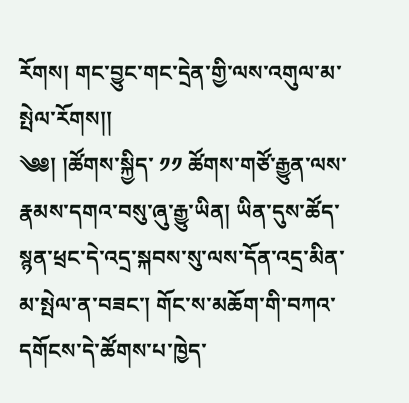རོགས། གང་བྱུང་གང་དྲེན་གྱི་ལས་འགུལ་མ་སྤེལ་རོགས།།
༄༅། །ཚོགས་སྐྱིད་ ༡༡ ཚོགས་གཙོ་རྒྱུན་ལས་རྣམས་དགའ་བསུ་ཞུ་རྒྱུ་ཡིན། ཡིན་དུས་ཚོད་སྙན་ཕྲང་དེ་འདྲ་སྐབས་སུ་ལས་དོན་འདྲ་མིན་མ་སྤེལ་ན་བཟང་། གོང་ས་མཆོག་གི་བཀའ་དགོངས་དེ་ཚོགས་པ་ཁྱེད་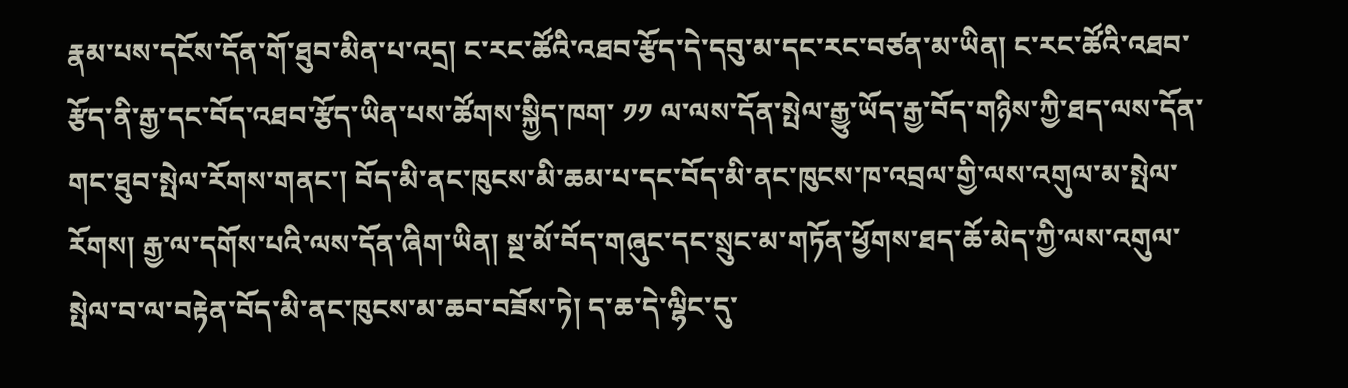རྣམ་པས་དངོས་དོན་གོ་ཐུབ་མིན་པ་འདྲ། ང་རང་ཚོའི་འཐབ་རྩོད་དེ་དབུ་མ་དང་རང་བཙན་མ་ཡིན། ང་རང་ཚོའི་འཐབ་རྩོད་ནི་རྒྱ་དང་བོད་འཐབ་རྩོད་ཡིན་པས་ཚོགས་སྐྱིད་ཁག་ ༡༡ ལ་ལས་དོན་སྤེལ་རྒྱུ་ཡོད་རྒྱ་བོད་གཉིས་ཀྱི་ཐད་ལས་དོན་གང་ཐུབ་སྤེལ་རོགས་གནང་། བོད་མི་ནང་ཁུངས་མི་ཆམ་པ་དང་བོད་མི་ནང་ཁུངས་ཁ་འབྲལ་གྱི་ལས་འགུལ་མ་སྤེལ་རོགས། རྒྱ་ལ་དགོས་པའི་ལས་དོན་ཞིག་ཡིན། སྔ་མོ་བོད་གཞུང་དང་སྲུང་མ་གཏོན་ཕྱོགས་ཐད་ཆོ་མེད་ཀྱི་ལས་འགུལ་སྤེལ་བ་ལ་བརྟེན་བོད་མི་ནང་ཁུངས་མ་ཆབ་བཟོས་ཏེ། ད་ཆ་དེ་ལྷིང་དུ་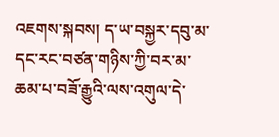འཇགས་སྐབས། ད་ཡ་བསྐྱར་དབུ་མ་དང་རང་བཙན་གཉིས་ཀྱི་བར་མ་ཆམ་པ་བཟོ་རྒྱུའི་ལས་འགུལ་དེ་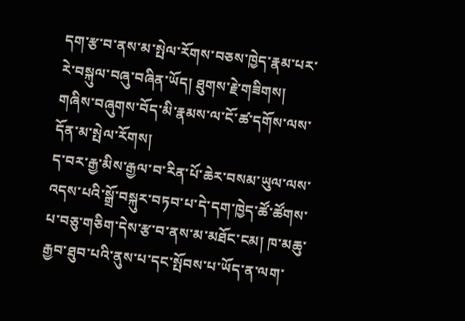དག་རྩ་བ་ནས་མ་སྤེལ་རོགས་བཅས་ཁྱེད་རྣམ་པར་རེ་བསྐུལ་བཞུ་བཞིན་ཡོད། ཐུགས་རྗེ་གཟིགས། གཞིས་བཞུགས་བོད་མི་རྣམས་ལ་ངོ་ཚ་དགོས་ལས་དོན་མ་སྤེལ་རོགས།
ད་བར་རྒྱ་མིས་རྒྱལ་བ་རིན་པོ་ཆེར་བསམ་ཡུལ་ལས་འདས་པའི་སྒྲོ་བསྐུར་བཏབ་པ་དེ་དག་ཁྱེད་ཚོ་ཚོགས་པ་བཅུ་གཅིག་དེས་རྩ་བ་ནས་མ་མཐོང་ངམ། ཁ་མཆུ་རྒྱབ་ཐུབ་པའི་ནུས་པ་དང་སྤོབས་པ་ཡོད་ན་ལག་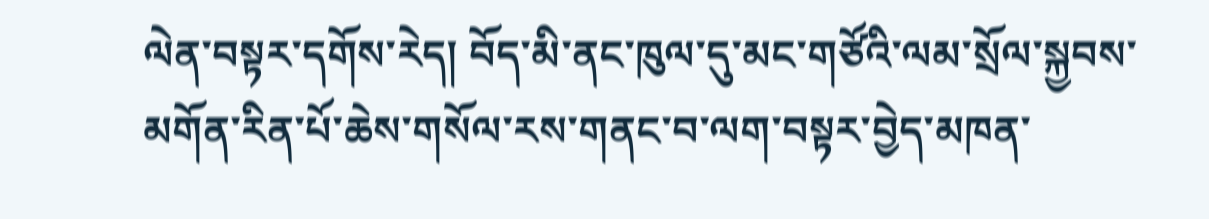ལེན་བསྟར་དགོས་རེད། བོད་མི་ནང་ཁུལ་དུ་མང་གཙོའི་ལམ་སྲོལ་སྐྱབས་མགོན་རིན་པོ་ཆེས་གསོལ་རས་གནང་བ་ལག་བསྟར་བྱེད་མཁན་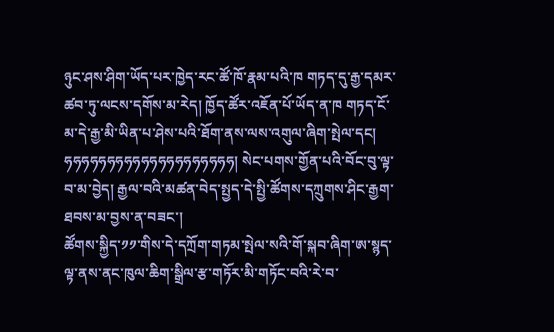ཉུང་ཤས་ཤིག་ཡོད་པར་ཁྱེད་རང་ཚོ་ཁོ་རྣམ་པའི་ཁ གཏད་དུ་རྒྱ་དམར་ཚབ་ཏུ་ལངས་དགོས་མ་རེད། ཁྱོད་ཚོར་འཇོན་པོ་ཡོད་ན་ཁ གཏད་ངོ་མ་དེ་རྒྱ་མི་ཡིན་པ་ཤེས་པའི་ཐོག་ནས་ལས་འགུལ་ཞིག་སྤེལ་དང། ཧཧཧཧཧཧཧཧཧཧཧཧཧཧཧཧཧཧཧཧ། སེང་པགས་གྱོན་པའི་བོང་བུ་ལྟ་བ་མ་བྱེད། རྒྱལ་བའི་མཚན་བེད་སྤྱད་དེ་སྤྱི་ཚོགས་དཀྲུགས་ཤིང་རྒྱག་ཐབས་མ་བྱས་ན་བཟང་།
ཚོགས་སྐྱིད་༡༡་གིས་དེ་དཀྲོག་གཏམ་སྤེལ་སའི་གོ་སྐབ་ཞིག་ཨ་སྙད་ལྟ་ནས་ནང་ཁུལ་ཆིག་སྒྲིལ་རྩ་གཏོར་མི་གཏོང་བའི་རེ་བ་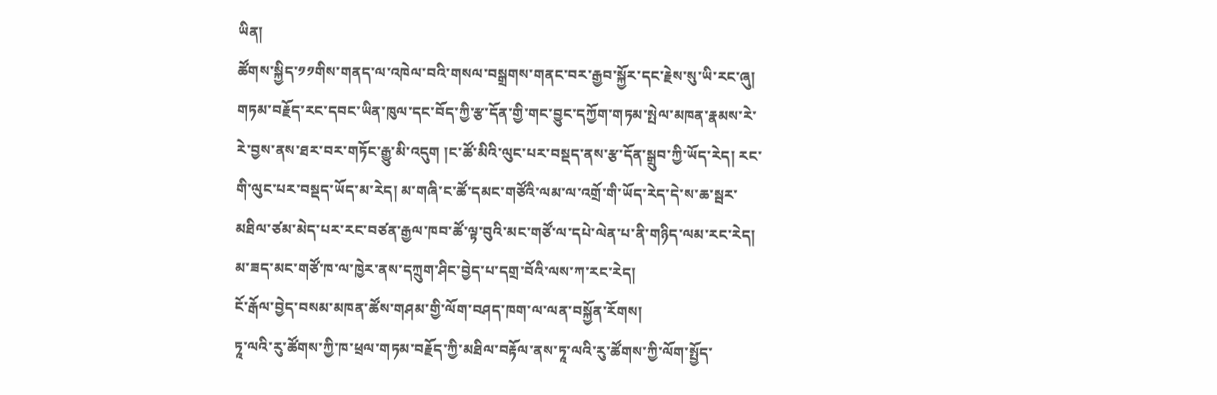ཡིན།
ཚོགས་སྐྱིད་༡༡གིས་གནད་ལ་འཁེལ་བའི་གསལ་བསྒྲགས་གནང་བར་རྒྱབ་སྐྱོར་དང་རྗེས་སུ་ཡི་རང་ཞུ། གཏམ་བརྗོད་རང་དབང་ཡིན་ཁུལ་དང་བོད་ཀྱི་རྩ་དོན་གྱི་གང་བྱུང་དཀྱོག་གཏམ་སྤེལ་མཁན་རྣམས་རེ་རེ་བྱས་ནས་ཐར་བར་གཏོང་རྒྱུ་མི་འདུག །ང་ཚོ་མིའི་ལུང་པར་བསྡད་ནས་རྩ་དོན་སྒྲུབ་ཀྱི་ཡོད་རེད། རང་གི་ལུང་པར་བསྡད་ཡོད་མ་རེད། མ་གཞི་ང་ཚོ་དམང་གཙོའི་ལམ་ལ་འགྲོ་གི་ཡོད་རེད་དེ་ས་ཆ་སྦར་མཐིལ་ཙམ་མེད་པར་རང་བཙན་རྒྱལ་ཁབ་ཚོ་ལྟ་བུའི་མང་གཙོ་ལ་དཔེ་ལེན་པ་ནི་གཉིད་ལམ་རང་རེད། མ་ཟད་མང་གཙོ་ཁ་ལ་ཁྱེར་ནས་དཀྲུག་ཤིང་བྱེད་པ་དགྲ་བོའི་ལས་ཀ་རང་རེད།
ངོ་རྒོལ་བྱེད་བསམ་མཁན་ཚོས་གཤམ་གྱི་ལོག་བཤད་ཁག་ལ་ལན་བསྐྱོན་རོགས།
ཏཱ་ལའི་རུ་ཚོགས་ཀྱི་ཁ་ཕྲལ་གཏམ་བརྗོད་ཀྱི་མཐིལ་བརྟོལ་ནས་ཏཱ་ལའི་རུ་ཚོགས་ཀྱི་ལོག་སྤྱོད་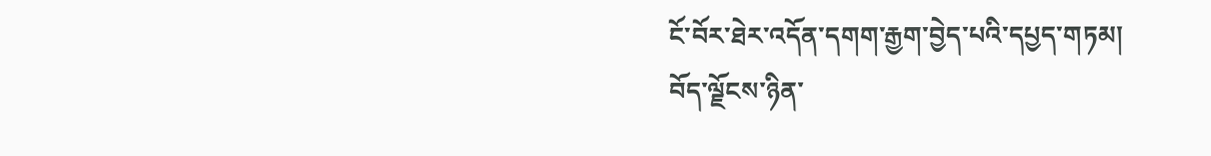ངོ་བོར་ཐེར་འདོན་དགག་རྒྱག་བྱེད་པའི་དཔྱད་གཏམ།
བོད་ལྗོངས་ཉིན་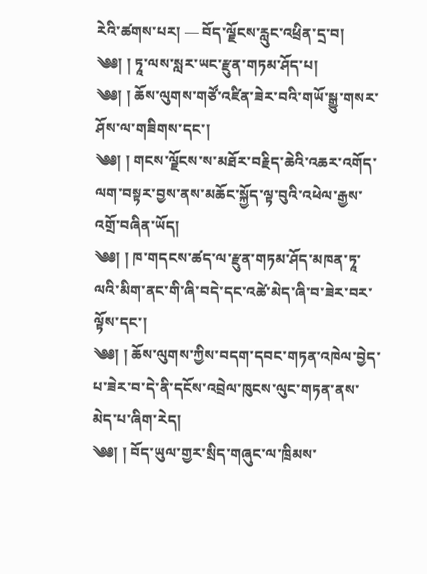རེའི་ཚགས་པར། — བོད་ལྗོངས་རླུང་འཕྲིན་དྲ་བ།
༄༅། ། ཏཱ་ལས་སླར་ཡང་རྫུན་གཏམ་ཤོད་པ།
༄༅། ། ཆོས་ལུགས་གཙོ་འཛིན་ཟེར་བའི་གཡོ་སྒྱུ་གསར་ཤོས་ལ་གཟིགས་དང་།
༄༅། ། གངས་ལྗོངས་ས་མཐོར་བརྗིད་ཆེའི་འཆར་འགོད་ལག་བསྟར་བྱས་ནས་མཆོང་སྐྱོད་ལྟ་བུའི་འཕེལ་རྒྱས་འགྲོ་བཞིན་ཡོད།
༄༅། ། ཁ་གདངས་ཚད་ལ་རྫུན་གཏམ་ཤོད་མཁན་ཏཱ་ལའི་མིག་ནང་གི་ཞི་བདེ་དང་འཚེ་མེད་ཞི་བ་ཟེར་བར་ལྟོས་དང་།
༄༅། ། ཆོས་ལུགས་ཀྱིས་བདག་དབང་གཏན་འཁེལ་བྱེད་པ་ཟེར་བ་དེ་ནི་དངོས་འབྲེལ་ཁུངས་ལུང་གཏན་ནས་མེད་པ་ཞིག་རེད།
༄༅། ། བོད་ཡུལ་གྱར་སྲིད་གཞུང་ལ་ཁྲིམས་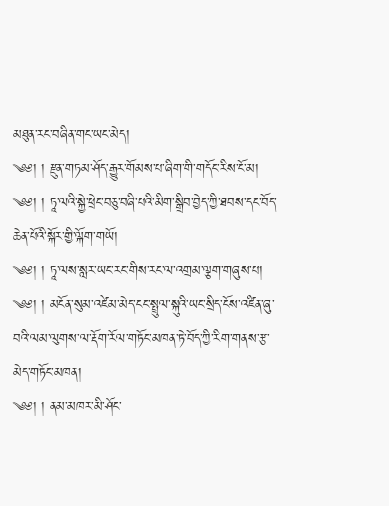མཐུན་རང་བཞིན་གང་ཡང་མེད།
༄༅། ། རྫུན་གཏམ་ཤོད་རྒྱུར་གོམས་པ་ཞིག་གི་གདོང་རིས་ངོ་མ།
༄༅། ། ཏཱ་ལའི་སྐྱེ་ཕྲེང་བཅུ་བཞི་པའི་མིག་སྒྲིབ་བྱེད་ཀྱི་ཐབས་དང་བོད་ཆེན་པོའི་སྐོར་གྱི་ལྐོག་གཡོ།
༄༅། ། ཏཱ་ལས་སླར་ཡང་རང་གིས་རང་ལ་འགྲམ་ལྕག་གཞུས་པ།
༄༅། ། མངོན་སུམ་འཛེམ་མེད་ངང་སྤྲུལ་སྐུའི་ཡང་སྲིད་ངོས་འཛིན་ཞུ་བའི་ལམ་ལུགས་ལ་རྡོག་རོལ་གཏོང་མཁན་ཏེ་བོད་ཀྱི་རིག་གནས་རྩ་མེད་གཏོང་མཁན།
༄༅། ། ནམ་མཁར་མི་ཤོང་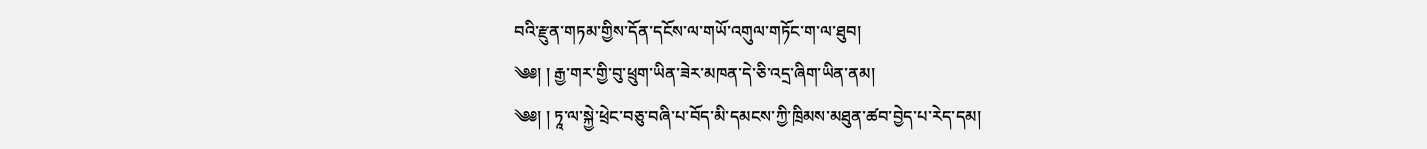བའི་རྫུན་གཏམ་གྱིས་དོན་དངོས་ལ་གཡོ་འགུལ་གཏོང་ག་ལ་ཐུབ།
༄༅། ། རྒྱ་གར་གྱི་བུ་ཕྲུག་ཡིན་ཟེར་མཁན་དེ་ཅི་འདྲ་ཞིག་ཡིན་ནམ།
༄༅། ། ཏཱ་ལ་སྐྱེ་ཕྲེང་བཅུ་བཞི་པ་བོད་མི་དམངས་ཀྱི་ཁྲིམས་མཐུན་ཚབ་བྱེད་པ་རེད་དམ།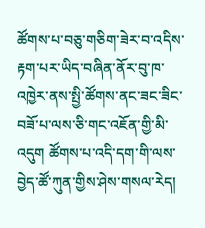ཚོགས་པ་བཅུ་གཅིག་ཟེར་བ་འདིས་རྟག་པར་ཡིད་བཞིན་ནོར་བུ་ཁ་འཁྱེར་ནས་སྤྱི་ཚོགས་ནང་ཟང་ཟིང་བཟོ་པ་ལས་ཅི་གང་འཇོན་གྱི་མི་འདུག ཚོགས་པ་འདི་དག་གི་ལས་བྱེད་ཚོ་ཀུན་གྱིས་ཤེས་གསལ་རེད།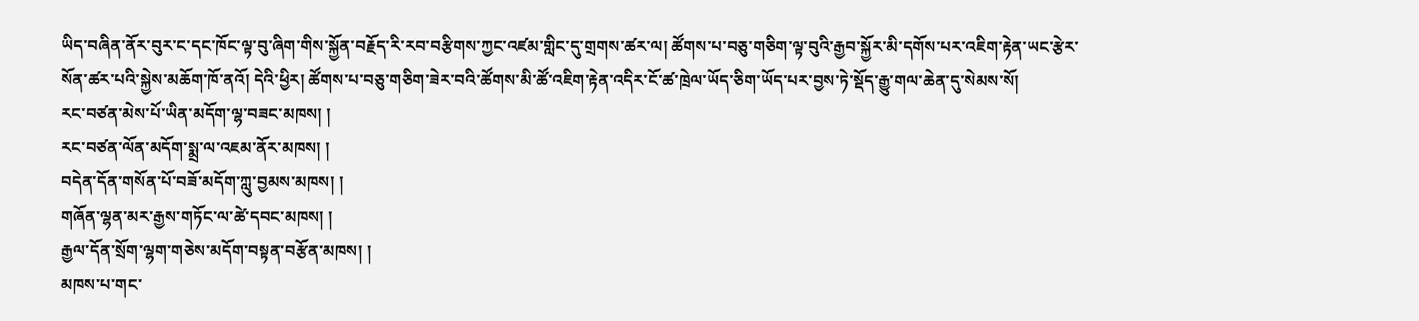ཡིད་བཞིན་ནོར་བུར་ང་དང་ཁོང་ལྟ་བུ་ཞིག་གིས་སྐྱོན་བརྗོད་རི་རབ་བརྩིགས་ཀྱང་འཛམ་གླིང་དུ་གྲགས་ཚར་ལ། ཚོགས་པ་བཅུ་གཅིག་ལྟ་བུའི་རྒྱབ་སྐྱོར་མི་དགོས་པར་འཇིག་རྟེན་ཡང་རྩེར་སོན་ཚར་པའི་སྐྱེས་མཆོག་ཁོ་ནའོ། དེའི་ཕྱིར། ཚོགས་པ་བཅུ་གཅིག་ཟེར་བའི་ཚོགས་མི་ཚོ་འཇིག་རྟེན་འདིར་ངོ་ཚ་ཁྲེལ་ཡོད་ཅིག་ཡོད་པར་བྱས་ཏེ་སྡོད་རྒྱུ་གལ་ཆེན་དུ་སེམས་སོ།
རང་བཙན་མེས་པོ་ཡིན་མདོག་ལྷ་བཟང་མཁས། །
རང་བཙན་ལོན་མདོག་སྨྲ་ལ་འཇམ་ནོར་མཁས། །
བདེན་དོན་གསོན་པོ་བཟོ་མདོག་ཀླུ་བྱམས་མཁས། །
གཞོན་ལྷན་མར་རྒྱས་གཏོང་ལ་ཚེ་དབང་མཁས། །
རྒྱལ་དོན་སྲོག་ལྷག་གཅེས་མདོག་བསྟན་བརྩོན་མཁས། །
མཁས་པ་གང་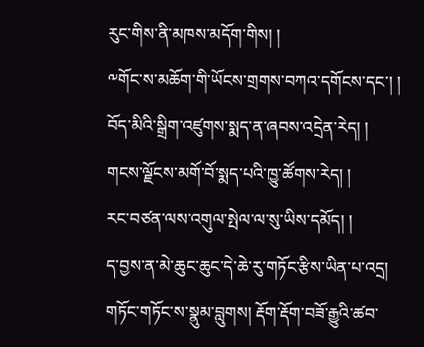རུང་གིས་ནི་མཁས་མདོག་གིས། །
༸གོང་ས་མཆོག་གི་ཡོངས་གྲགས་བཀའ་དགོངས་དང་། །
བོད་མིའི་སྒྲིག་འཛུགས་སྨད་ན་ཞབས་འདྲེན་རེད། །
གངས་ལྗོངས་མགོ་བོ་སྨད་པའི་ཁྱུ་ཚོགས་རེད། །
རང་བཙན་ལས་འགུལ་སྤེལ་ལ་སུ་ཡིས་དམོད། །
ད་བྱས་ན་མེ་ཆུང་ཆུང་དེ་ཆེ་རུ་གཏོང་རྩིས་ཡིན་པ་འདྲ།
གཏོང་གཏོང་ས་སྣུམ་བླུགས། རྡོག་རྡོག་བཟོ་རྒྱུའི་ཚབ་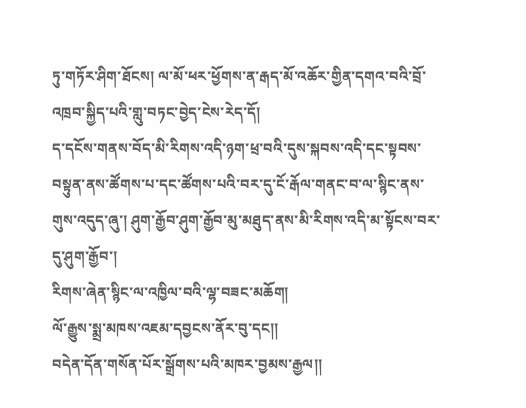ཏུ་གཏོར་ཤིག་ཐོངས། ལ་མོ་ཕར་ཕྱོགས་ན་རྒད་མོ་འཆོར་གྱིན་དགའ་བའི་བྲོ་འཁྲབ་སྐྱིད་པའི་གླུ་བཏང་བྱེད་ངེས་རེད་དོ།
ད་དངོས་གནས་བོད་མི་རིགས་འདི་ཉག་ཕྲ་བའི་དུས་སྐབས་འདི་དང་སྟབས་བསྟུན་ནས་ཚོགས་པ་དང་ཚོགས་པའི་བར་དུ་ངོ་རྒོལ་གནང་བ་ལ་སྙིང་ནས་གུས་འདུད་ཞུ་། ཤུག་རྒྱོབ་ཤུག་རྒྱོབ་མུ་མཐུད་ནས་མི་རིགས་འདི་མ་སྟོངས་བར་དུ་ཤུག་རྒྱོབ་།
རིགས་ཞེན་སྙིང་ལ་འཁྱིལ་བའི་ལྷ་བཟང་མཆོག།
ལོ་རྒྱུས་སྨྲ་མཁས་འཇམ་དབྱངས་ནོར་བུ་དང།།
བདེན་དོན་གསོན་པོར་སྒྲོགས་པའི་མཁར་བྱམས་རྒྱལ།།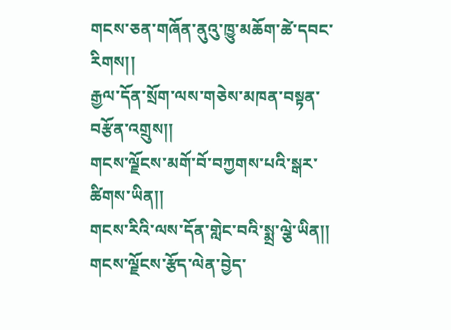གངས་ཅན་གཞོན་ནུའུ་ཁྱུ་མཆོག་ཚེ་དབང་རིགས།།
རྒྱལ་དོན་སྲོག་ལས་གཅེས་མཁན་བསྟན་བརྩོན་འགྲུས།།
གངས་ལྗོངས་མགོ་བོ་བཀྱགས་པའི་སྒར་ཚིགས་ཡིན།།
གངས་རིའི་ལས་དོན་གླེང་བའི་སྨྲ་ལྕེ་ཡིན།།
གངས་ལྗོངས་རྩོད་ལེན་བྱེད་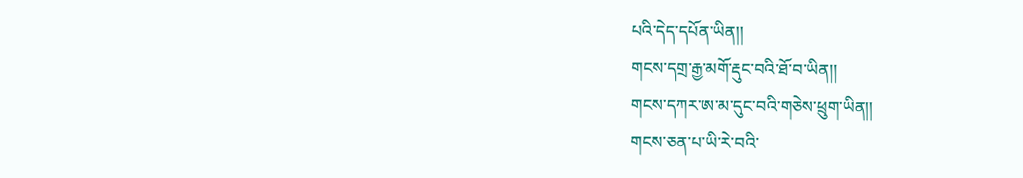པའི་དེད་དཔོན་ཡིན།།
གངས་དགྲ་རྒྱ་མགོ་རྡུང་བའི་ཐོ་བ་ཡིན།།
གངས་དཀར་ཨ་མ་དུང་བའི་གཅེས་ཕྲུག་ཡིན།།
གངས་ཅན་པ་ཡི་རེ་བའི་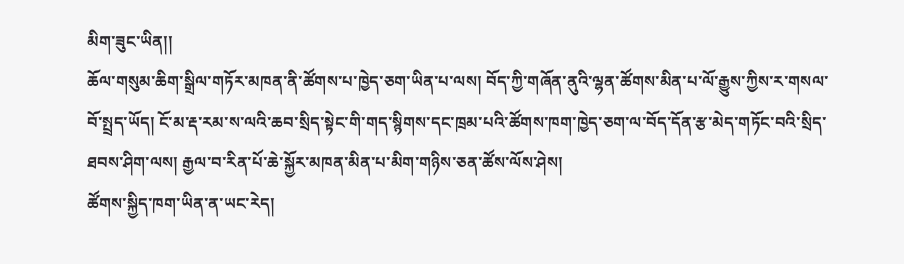མིག་ཟུང་ཡིན།།
ཆོལ་གསུམ་ཆིག་སྒྲིལ་གཏོར་མཁན་ནི་ཚོགས་པ་ཁྱེད་ཅག་ཡིན་པ་ལས། བོད་ཀྱི་གཞོན་ནུའི་ལྷན་ཚོགས་མིན་པ་ལོ་རྒྱུས་ཀྱིས་ར་གསལ་བོ་སྤྲད་ཡོད། ངོ་མ་རྡ་རམ་ས་ལའི་ཆབ་སྲིད་སྟེང་གི་གད་སྙིགས་དང་ཁྲམ་པའི་ཚོགས་ཁག་ཁྱེད་ཅག་ལ་བོད་དོན་རྩ་མེད་གཏོང་བའི་སྲིད་ཐབས་ཤིག་ལས། རྒྱལ་བ་རིན་པོ་ཆེ་སྐྱོར་མཁན་མིན་པ་མིག་གཉིས་ཅན་ཚོས་ལོས་ཤེས།
ཚོགས་སྐྱིད་ཁག་ཡིན་ན་ཡང་རེད།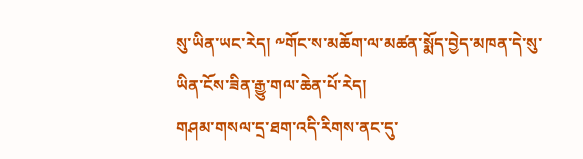སུ་ཡིན་ཡང་རེད། ༸གོང་ས་མཆོག་ལ་མཚན་སྨོད་བྱེད་མཁན་དེ་སུ་ཡིན་ངོས་ཟིན་རྒྱུ་གལ་ཆེན་པོ་རེད།
གཤམ་གསལ་དྲ་ཐག་འདི་རིགས་ནང་དུ་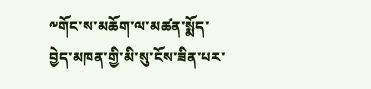༸གོང་ས་མཆོག་ལ་མཚན་སྨོད་བྱེད་མཁན་གྱི་མི་སུ་ངོས་ཟིན་པར་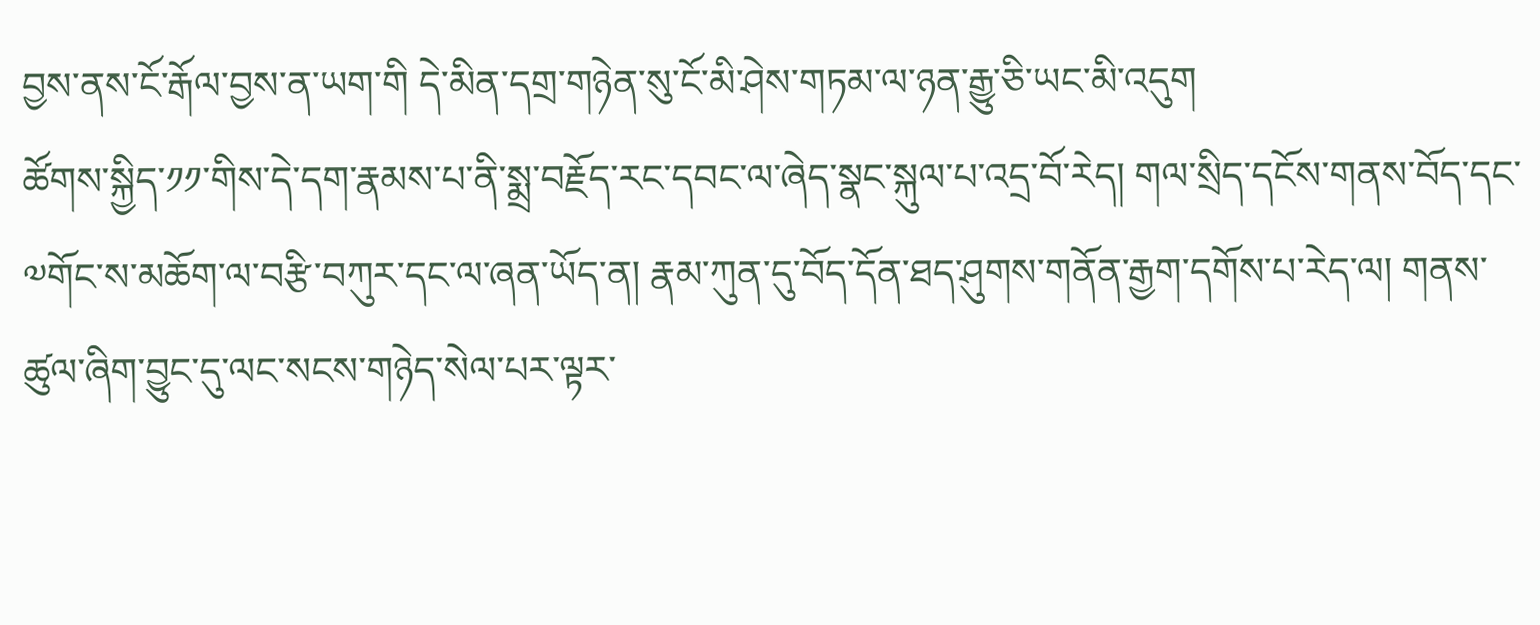བྱས་ནས་ངོ་རྒོལ་བྱས་ན་ཡག་གི དེ་མིན་དགྲ་གཉེན་སུ་ངོ་མི་ཤེས་གཏམ་ལ་ཉན་རྒྱུ་ཅི་ཡང་མི་འདུག
ཚོགས་སྐྱིད་༡༡་གིས་དེ་དག་རྣམས་པ་ནི་སྨྲ་བརྗོད་རང་དབང་ལ་ཞེད་སྣང་སྐུལ་པ་འདྲ་བོ་རེད། གལ་སྲིད་དངོས་གནས་བོད་དང་༧གོང་ས་མཆོག་ལ་བརྩི་བཀུར་དང་ལ་ཞན་ཡོད་ན། རྣམ་ཀུན་དུ་བོད་དོན་ཐད་ཤུགས་གནོན་རྒྱག་དགོས་པ་རེད་ལ། གནས་ཚུལ་ཞིག་བྱུང་དུ་ལང་སངས་གཉེད་སེལ་པར་ལྟར་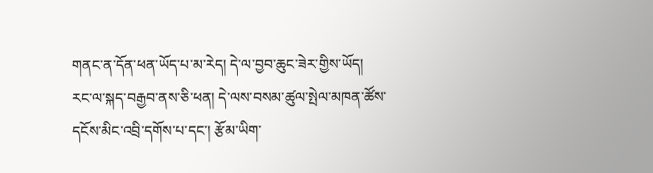གནང་ན་དོན་ཕན་ཡོད་པ་མ་རེད། དེ་ལ་བྱབ་ཆུང་ཟེར་གྱིས་ཡོད།
རང་ལ་སྐད་བརྒྱབ་ནས་ཅི་ཕན། དེ་ལས་བསམ་ཚུལ་སྤེལ་མཁན་ཚོས་དངོས་མིང་འབྲི་དགོས་པ་དང་། རྩོམ་ཡིག་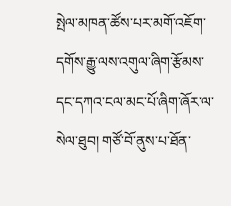སྤེལ་མཁན་ཚོས་པར་མགོ་འཇོག་དགོས་རྒྱུ་ལས་འགུལ་ཞིག་རྩོམས་དང་དཀའ་ངལ་མང་པོ་ཞིག་ཞོར་ལ་སེལ་ཐུབ། གཙོ་བོ་ནུས་པ་ཐོན་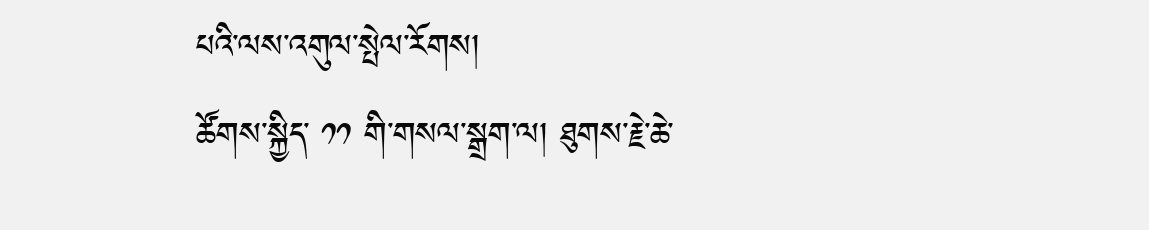པའི་ལས་འགུལ་སྤེལ་རོགས།
ཚོགས་སྐྱིད་ ༡༡ གི་གསལ་སྒྲག་ལ། ཐུགས་རྗེ་ཆེ་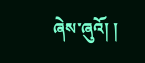ཞེས་ཞུའོ། །